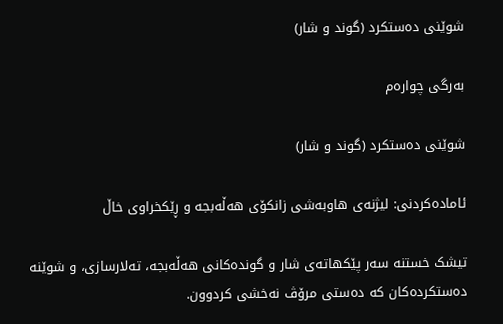شوێنی دەستکرد (گوند و شار)

بەرگی چوارەم

شوێنی دەستکرد (گوند و شار)

ئامادەکردنی: لیژنه‌ی هاوبه‌شی زانكۆی هه‌ڵه‌بجه‌ و ڕێكخراوی خاڵ

تیشک خستنە سەر پێکهاتەی شار و گوندەکانی هەڵەبجە، تەلارسازی، و شوێنە دەستکردەکان کە دەستی مرۆڤ نەخشی کردوون.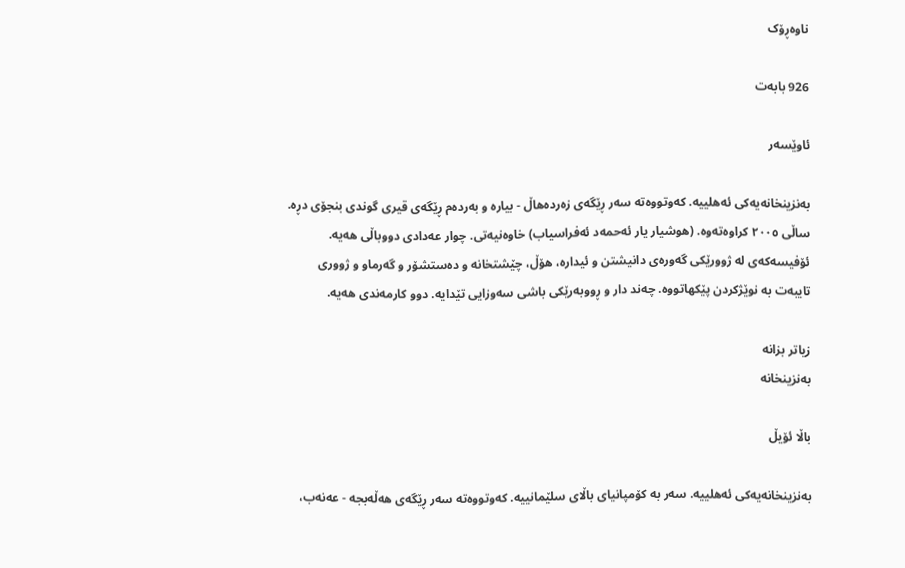ناوەڕۆک

926 بابەت

ئاوێسەر

بەنزینخانەیەکی ئەهلییە. کەوتووەتە سەر ڕێگەی زەردەهاڵ - بیارە و بەردەم ڕێگەی قیری گوندی بنجۆی دڕە. ساڵی ٢٠٠٥ کراوەتەوە. (هوشیار یار ئەحمەد ئەفراسیاب) خاوەنیەتی. چوار عەدادی دووباڵی هەیە. ئۆفیسەکەی لە ژوورێکی گەورەی دانیشتن و ئیدارە، هۆڵ، چێشتخانە و دەستشۆر و گەرماو و ژووری تایبەت بە نوێژکردن پێکهاتووە. چەند دار و ڕووبەرێکی باشی سەوزایی تێدایە. دوو کارمەندی هەیە.

زیاتر بزانە
بەنزینخانە

باڵا ئۆیڵ

بەنزینخانەیەکی ئەهلییە. سەر بە کۆمپانیای باڵای سلێمانییە. کەوتووەتە سەر ڕێگەی هەڵەبجە - عەنەب،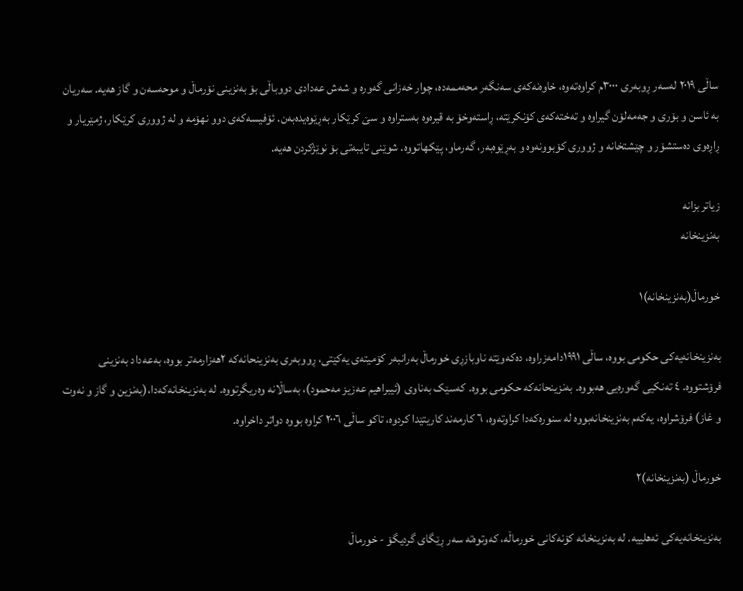ساڵی ٢٠١٩ لەسەر ڕوبەری ٣٠٠٠م کراوەتەوە، خاوەنەکەی سەنگەر محەممەدە، چوار خەزانی گەورە و شەش عەدادی دووباڵی بۆ بەنزینی نۆرماڵ و موحەسەن و گاز هەیە. سەریان بە ئاسن و بۆری و جەمەلۆن گیراوە و تەختەکەی کۆنکرێتە، ڕاستەوخۆ بە قیرەوە بەستراوە و سێ کرێکار بەڕێوەیدەبەن. ئۆفیسەکەی دوو نهۆمە و لە ژووری کرێکار، ژمێریار و ڕاڕەوی دەستشۆر و چێشتخانە و ژووری کۆبوونەوە و بەڕێوەبەر، گەرماو، پێکهاتووە. شوێنی تایبەتی بۆ نوێژکردن هەیە.

زیاتر بزانە
بەنزینخانە

خورماڵ(بەنزینخانە)١

بەنزینخانەیەکى حکومى بووە، ساڵى ١٩٩١دامەزراوە، دەکەوێتە ناوبازڕى خورماڵ بەرانبەر کۆمیتەى یەکێتى، ڕووبەرى بەنزینحانەکە ٢هەزارمەتر بووە، بەعەداد بەنزینى فرۆشتووە. ٤ تەنکیى گەورەیى هەبووە. بەنزینحانەکە حکومى بووە. کەسێک بەناوى (ئیبراهیم عەزیز مەحمود)، بەساڵانە وەریگرتووە. لە بەنزینخانەکەدا،(بەنزین و گاز و نەوت و غاز) فرۆشراوە، یەکەم بەنزینخانەبووە لە سنورەکەدا کراوتەوە، ٦ کارمەند کاریتێدا کردوە، تاکو ساڵى ٢٠٠٦ کراوە بووە دواتر داخراوە.

خورماڵ (بەنزینخانە)٢

بەنزینخانەیەکی ئەهلییە. لە بەنزینخانە کۆنەکانی خورماڵە، کەوتوەتە سەر ڕێگای گردیگۆ - خورماڵ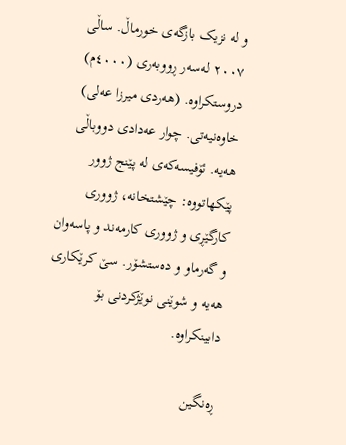و لە نزیک بازگەی خورماڵ. ساڵی ٢٠٠٧ لەسەر ڕووبەری (٤٠٠٠م) دروستکراوە. (هەردی میرزا عەلی) خاوەنیەتی. چوار عەدادی دووباڵی هەیە. ئۆفیسەکەی لە پێنج ژوور پێکهاتووە: چێشتخانە، ژووری کارگێڕی و ژووری کارمەند و پاسەوان و گەرماو و دەستشۆر. سێ کرێکاری هەیە و شوێنی نوێژکردنی بۆ دابینکراوە.

ڕەنگین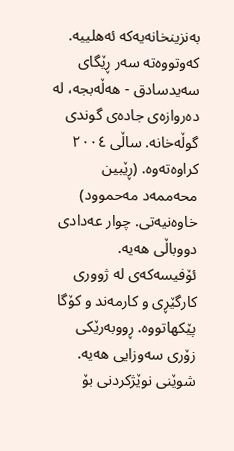بەنزینخانەیەکە ئەهلییە. کەوتووەتە سەر ڕێگای سەیدسادق - هەڵەبجە، لە دەروازەی جادەی گوندی گوڵەخانە. ساڵی ٢٠٠٤ کراوەتەوە. (ڕێبین محەممەد مەحموود) خاوەنیەتی. چوار عەدادی دووباڵی هەیە. ئۆفیسەکەی لە ژووری کارگێڕی و کارمەند و کۆگا پێکهاتووە. ڕووبەرێکی زۆری سەوزایی هەیە. شوێنی نوێژکردنی بۆ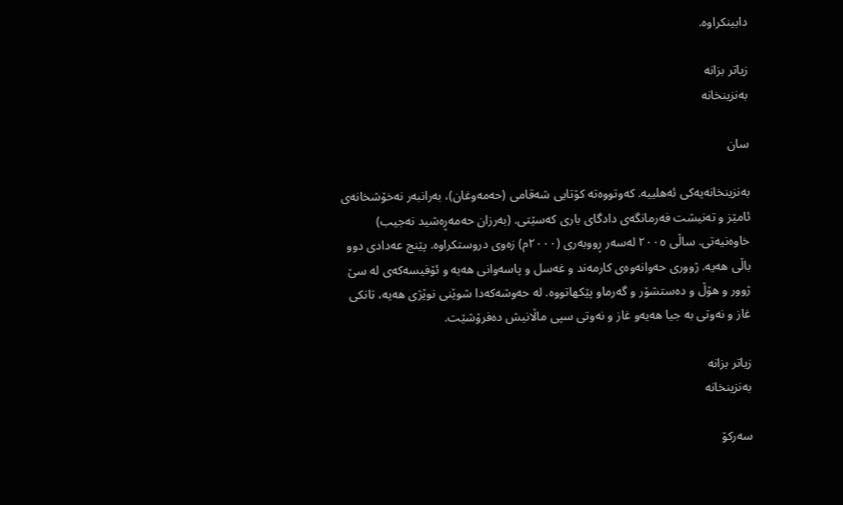دابینکراوە.

زیاتر بزانە
بەنزینخانە

سان

بەنزینخانەیەکی ئەهلییە. کەوتووەتە کۆتایی شەقامی (حەمەوغان)، بەرانبەر نەخۆشخانەی ئامێز و تەنیشت فەرمانگەى دادگاى باری کەسێتی. (بەرزان حەمەڕەشید نەجیب) خاوەنیەتی. ساڵی ٢٠٠٥ لەسەر ڕووبەری (٢٠٠٠م) زەوی دروستکراوە. پێنج عەدادی دوو باڵی هەیە. ژووری حەوانەوەی کارمەند و غەسل و پاسەوانی هەیە و ئۆفیسەکەی لە سێ ژوور و هۆڵ و دەستشۆر و گەرماو پێکهاتووە. لە حەوشەکەدا شوێنی نوێژی هەیە، تانکی غاز و نەوتی بە جیا هەیەو غاز و نەوتی سپی ماڵانیش دەفرۆشێت.

زیاتر بزانە
بەنزینخانە

سەرکۆ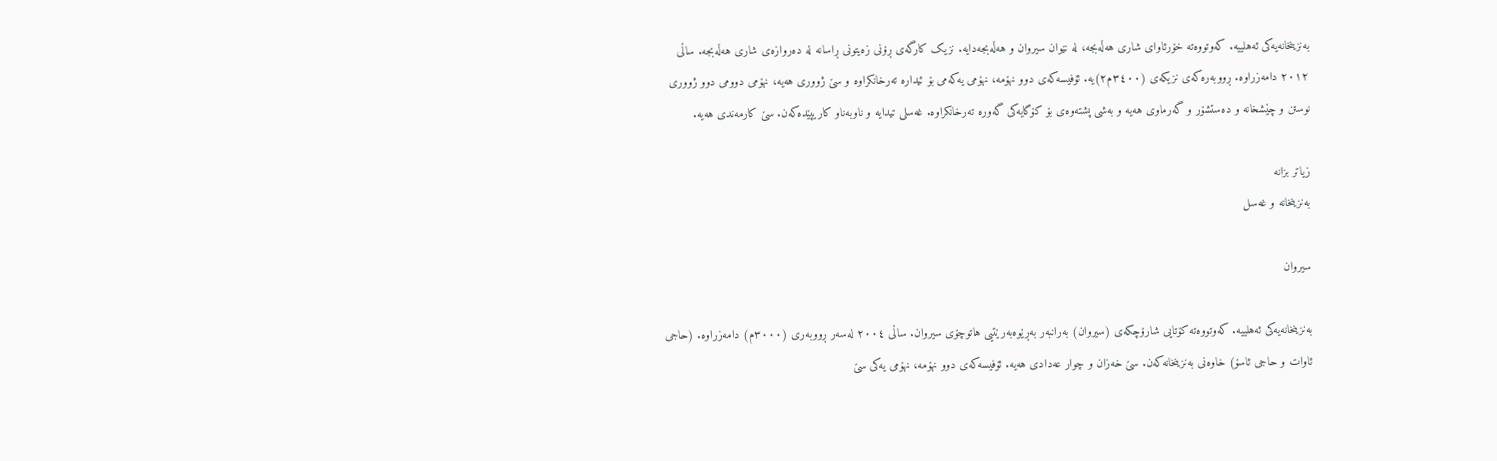بەنزینخانەیەکی‌ ئەهلییە. کەوتووەتە خۆرئاوای شاری هەڵەبجە، لە نێوان سیروان و هەڵەبجەدایە. نزیک کارگەی ڕۆنی زەیتونی ڕاسانە لە دەروازەی شاری هەڵەبجە. ساڵی ٢٠١٢ دامەزراوە. ڕووبەرەکەی نزیکەی (٣٤٠٠م٢)یە. ئۆفیسەکەی دوو نهۆمە، نهۆمی یەکەمی بۆ ئیدارە تەرخانکراوە و سێ ژووری هەیە، نهۆمی دوومی دوو ژووری نوستن و چێشخانە و دەستشۆر و گەرماوی هەیە و بەشی پشتەوەی بۆ کۆگایەکی گەورە تەرخانکراوە. غەسلی تیدایە و ناوبەناو کاریپێدەکەن. سێ کارمەندی هەیە.

زیاتر بزانە
بەنزینخانە و غەسل

سیروان

بەنزینخانەیەکی ئەهلییە. کەوتووەتە کۆتایی شارۆچکەی (سیروان) بەرانبەر بەڕێوەبەرێتیی هاتوچۆی سیروان. ساڵی ٢٠٠٤ لەسەر ڕووبەری (٣٠٠٠م) دامەزراوە. (حاجی ئاوات و حاجی ئاسۆ) خاوەنی بەنزینخانەکەن. سێ خەزان و چوار عەدادی هەیە. ئۆفیسەکەی دوو نهۆمە، نهۆمی یەکی سێ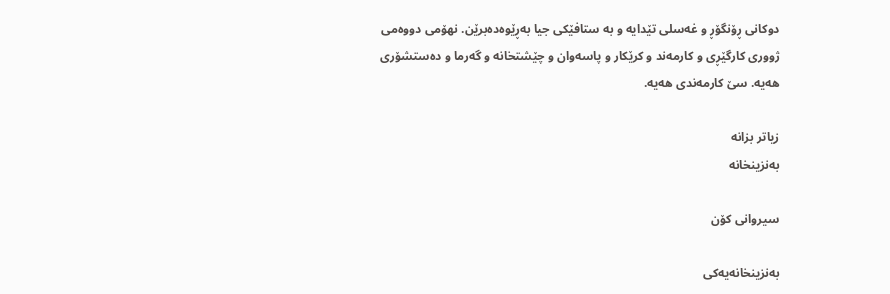دوکانی ڕۆنگۆڕ و غەسلی تێدایە و بە ستافێکی جیا بەڕێوەدەبرێن. نهۆمی دووەمی ژووری کارگێڕی و کارمەند و کرێکار و پاسەوان و چێشتخانە و گەرما و دەستشۆری هەیە. سێ کارمەندی هەیە.

زیاتر بزانە
بەنزینخانە

سیروانى کۆن

بەنزینخانەیەکی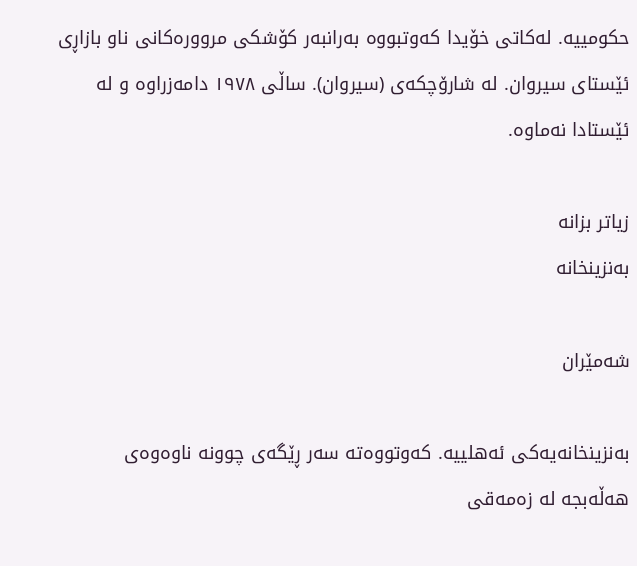حکومییە. لەکاتی خۆیدا کەو‌تبووە بەرانبەر کۆشکی مروورەکانى ناو بازاڕی ئێستاى سیروان. لە شارۆچکەی (سیروان). ساڵی ١٩٧٨ دامەزراوە و لە ئێستادا نەماوە.

زیاتر بزانە
بەنزینخانە

شەمێران

بەنزینخانەیەکی ئەهلییە. کەوتووەتە سەر ڕێگەی چوونە ناوەوەی هەڵەبجە لە زەمەقی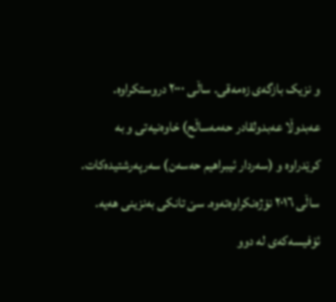و نزیک بازگەی زەمەقی. ساڵی ٢٠٠٠ دروستکراوە. عەبدوڵا عەبدولقادر حەمەساڵح) خاوەنیەتی و بە کرێدراوە و (سەردار ئیبراهیم حەسەن) سەرپەرشتیدەکات. ساڵی ٢٠١٦ نۆژەنکراوەتەوە. سێ تانکی بەنزینی هەیە. ئۆفیسەکەی لە دوو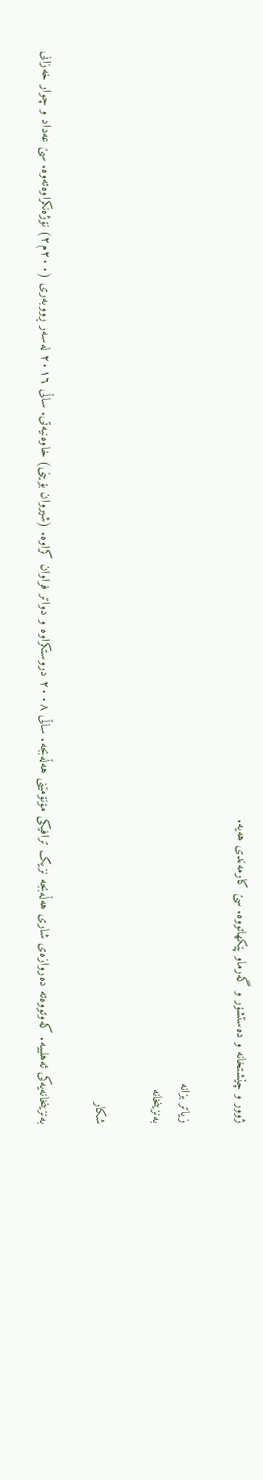ژوور و چێشتخانە و دەستشۆر و گەرماو پێکهاتووە. سێ کارمەندی هەیە.

زیاتر بزانە
بەنزینخانە

شکار

بەنزینخانەیەکی ئەهلییە. کەوتووەتە دەروازەى شاری هەڵەبجە نزیک ترافیکی مۆنۆمێنی هەڵەبجە. ساڵی ٢٠٠٨ دروستکراوە و دواتر فراوان کراوە. (شیروان بۆینی) خاوەنیەتی. ساڵی ٢٠١٦ لەسەر ڕووبەری (٢٠٠م٢) نۆژەنکراوەتەوە. سێ عەداد و چوار خەزانی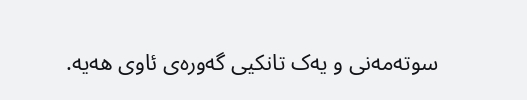سوتەمەنی و یەک تانکیی گەورەی ئاوی هەیە.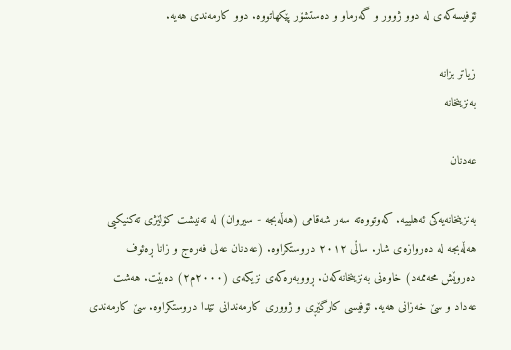ئۆفیسەکەی لە دوو ژوور و گەرماو و دەستشۆر پێکهاتووە. دوو کارمەندی هەیە.

زیاتر بزانە
بەنزینخانە

عەدنان

بەنزینخانەیەکی ئەهلییە. کەوتووەتە سەر شەقامی (هەڵەبجە - سیروان) لە تەنیشت کۆلێژى تەکنیکیی هەڵەبجە لە دەروازەى شار. ساڵی ٢٠١٢ دروستکراوە. (عەدنان عەلی فەرەج و زانا ڕەئوف دەروێش محەممەد) خاوەنی بەنزینخانەکەن. ڕووبەرەکەی نزیکەی (٢٠٠٠م٢) دەبێت. هەشت عەداد و سێ خەزانی هەیە. ئۆفیسی کارگێڕی و ژووری کارمەندانی تێدا دروستکراوە. سێ کارمەندی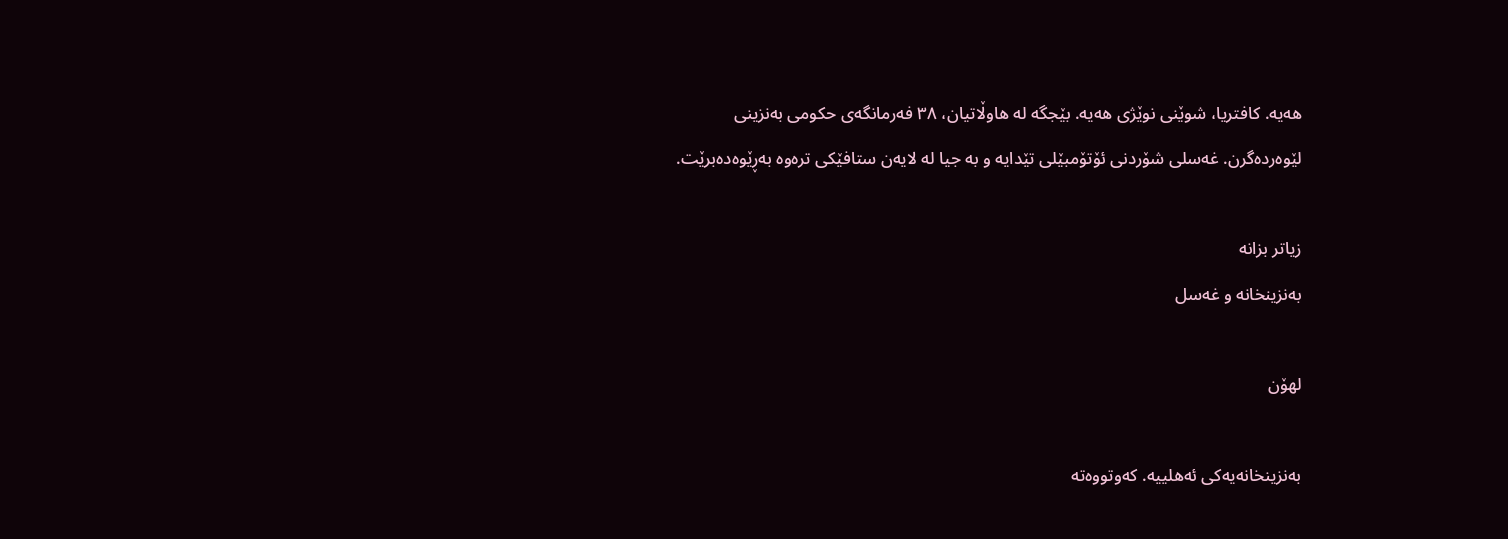هەیە. کافتریا، شوێنی نوێژی هەیە. بێجگە لە هاوڵاتیان، ٣٨ فەرمانگەی حکومی بەنزینی لێوەردەگرن. غەسلی شۆردنی ئۆتۆمبێلی تێدایە و بە جیا لە لایەن ستافێکی ترەوە بەڕێوەدەبرێت.

زیاتر بزانە
بەنزینخانه و غەسل‌

لهۆن

بەنزینخانەیەکی ئەهلییە. کەوتووەتە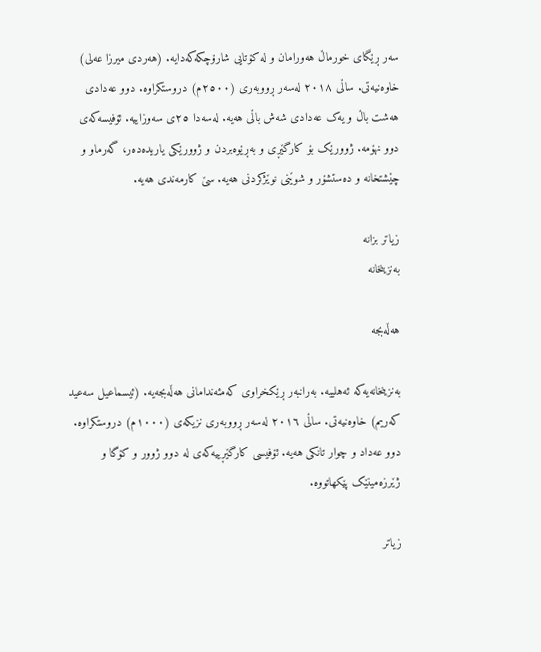سەر ڕێگای خورماڵ هەورامان و لە کۆتایی شارۆچکەکەدایە. (هەردی میرزا عەلی) خاوەنیەتی. ساڵی ٢٠١٨ لەسەر ڕووبەری (٢٥٠٠م) دروستکراوە. دوو عەدادی هەشت باڵ و یەک عەدادی شەش باڵی هەیە. لەسەدا ٢٥ی سەوزاییە. ئۆفیسەکەی دوو نهۆمە. ژوورێک بۆ کارگێڕی و بەڕێوەبردن و ژوورێکی یاریدەدەر، گەرماو و چێشتخانە و دەستشۆر و شوێنی نوێژکردنی هەیە. سێ کارمەندی هەیە.

زیاتر بزانە
بەنزینخانە

هەڵەبجە

بەنزینخانەیەکە ئەهلییە. بەرانبەر ڕێکخراوی کەمئەندامانی هەڵەبجەیە‌. (ئیسماعیل سەعید کەریم) خاوەنیەتی. ساڵی ٢٠١٦ لەسەر ڕووبەری نزیکەی (١٠٠٠م) دروستکراوە. دوو عەداد و چوار تانکی هەیە. ئۆفیسی کارگێڕییەکەی لە دوو ژوور و کۆگا و ژێرزەمینێک پێکهاتووە.

زیاتر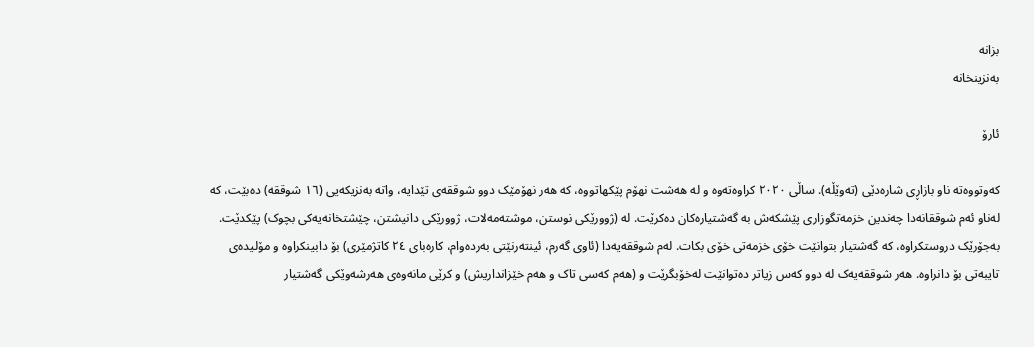بزانە
بەنزینخانە

ئارۆ

کەوتووەتە ناو بازاڕی شارەدێی (تەوێڵە). ساڵی ٢٠٢٠ کراوەتەوە و لە هەشت نهۆم پێکهاتووە، کە هەر نهۆمێک دوو شوققەی تێدایە، واتە بەنزیکەیی (١٦ شوققە) دەبێت، کە لەناو ئەم شوققانەدا چەندین خزمەتگوزاری پێشکەش بە گەشتیارەکان دەکرێت. لە (ژوورێکی نوستن، موشتەمەلات، ژوورێکی دانیشتن، چێشتخانەیەکی بچوک) پێکدێت. بەجۆرێک دروستکراوە، کە گەشتیار بتوانێت خۆی خزمەتی خۆی بکات. لەم شوققەیەدا (ئاوی گەرم، ئینتەرنێتی بەردەوام، کارەبای ٢٤ کاتژمێری) بۆ دابینکراوە و مۆلیدەی تایبەتی بۆ دانراوە. هەر شوققەیەک لە دوو کەس زیاتر دەتوانێت لەخۆبگرێت و (هەم کەسی تاک و هەم خێزانداریش) و کرێی مانەوەی هەرشەوێکی گەشتیار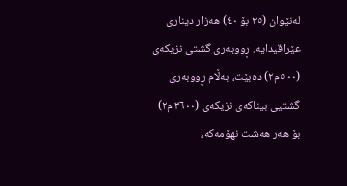لەنێوان (٢٥ بۆ ٤٠) هەزار دیناری عێراقیدایە. ڕووبەری گشتی نزیکەی (٥٠٠م٢) دەبێت، بەڵام ڕووبەری گشتیی بیناکەی نزیکەی (٣٦٠٠م٢) بۆ هەر هەشت نهۆمەکە،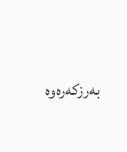بەرزکەرەوە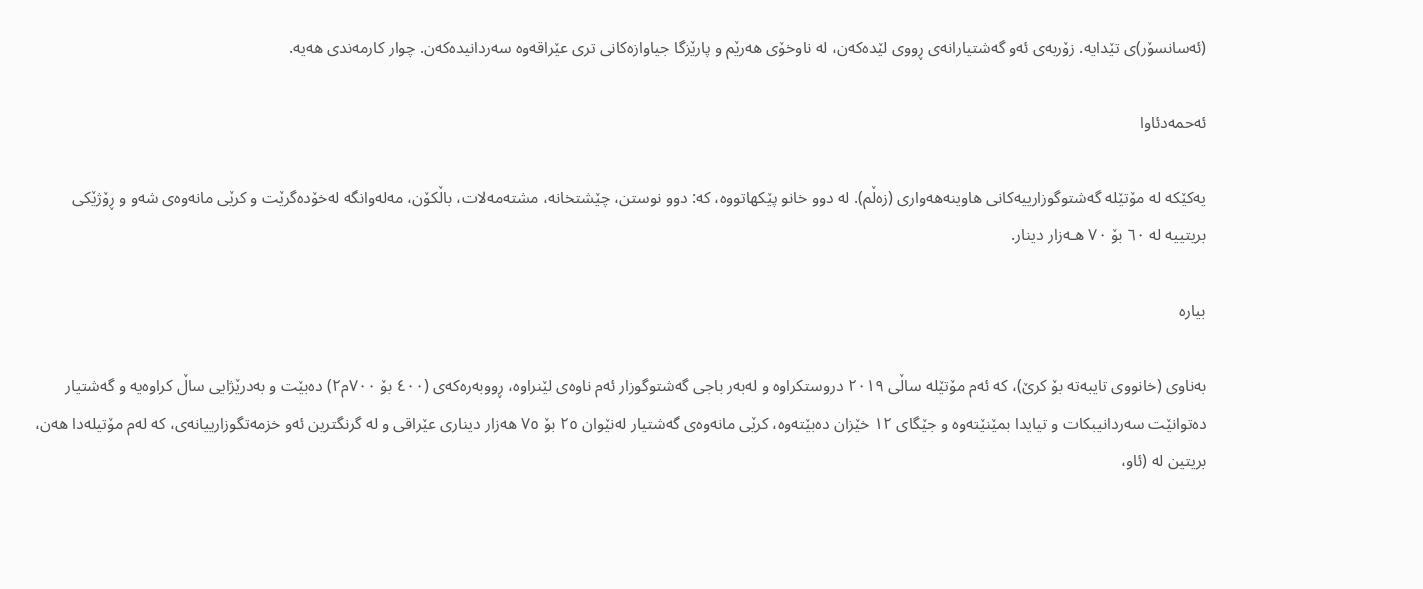(ئەسانسۆر)ی تێدایە. زۆربەی ئەو گەشتیارانەی ڕووی لێدەکەن، لە ناوخۆی هەرێم و پارێزگا جیاوازەکانی تری عێراقەوە سەردانیدەکەن. چوار کارمەندی هەیە.

ئەحمەدئاوا

یەکێکە لە مۆتێلە گەشتوگوزارییەکانی هاوینەهەواری (زەڵم). لە دوو خانو پێکهاتووە، کە: دوو نوستن، چێشتخانە، مشتەمەلات، باڵکۆن، مەلەوانگە لەخۆدەگرێت و کرێی مانەوەی شەو و ڕۆژێکی بریتییە لە ٦٠ بۆ ٧٠ هـەزار دینار.

بیارە

بەناوی (خانووی تایبەتە بۆ کرێ)، کە ئەم مۆتێلە ساڵی ٢٠١٩ دروستکراوە و لەبەر باجی گەشتوگوزار ئەم ناوەی لێنراوە، ڕووبەرەکەی (٤٠٠ بۆ ٧٠٠م٢) دەبێت و بەدرێژایی ساڵ کراوەیە و گەشتیار دەتوانێت سەردانیبکات و تیایدا بمێنێتەوە و جێگای ١٢ خێزان دەبێتەوە، کرێی مانەوەی گەشتیار لەنێوان ٢٥ بۆ ٧٥ هەزار دیناری عێراقی و لە گرنگترین ئەو خزمەتگوزارییانەی، کە لەم مۆتیلەدا هەن، بریتین لە (ئاو،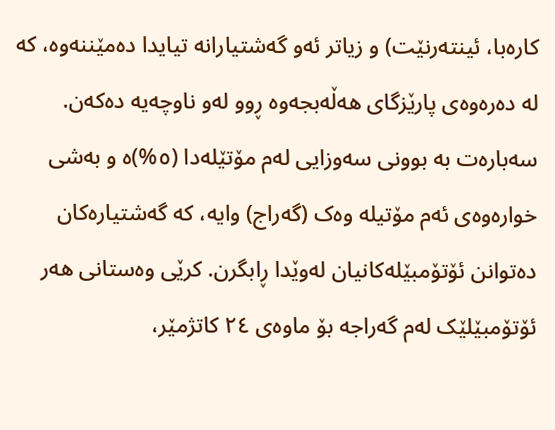کارەبا، ئینتەرنێت) و زیاتر ئەو گەشتیارانە تیایدا دەمێننەوە، کە لە دەرەوەی پارێزگای هەڵەبجەوە ڕوو لەو ناوچەیە دەکەن. سەبارەت بە بوونی سەوزایی لەم مۆتێلەدا (٥%)ە و بەشی خوارەوەی ئەم مۆتیلە وەک (گەراج) وایە، کە گەشتیارەکان دەتوانن ئۆتۆمبێلەکانیان لەوێدا ڕابگرن. کرێی وەستانی هەر ئۆتۆمبێلێک لەم گەراجە بۆ ماوەی ٢٤ کاتژمێر،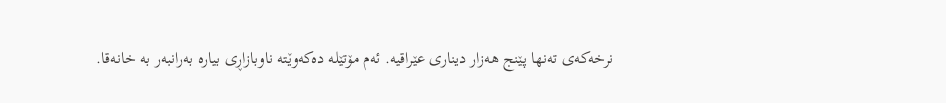نرخەکەی تەنها پێنج هەزار دیناری عێراقیە. ئەم مۆتێلە دەکەوێتە ناوبازاڕی بیارە بەرانبەر بە خانەقا.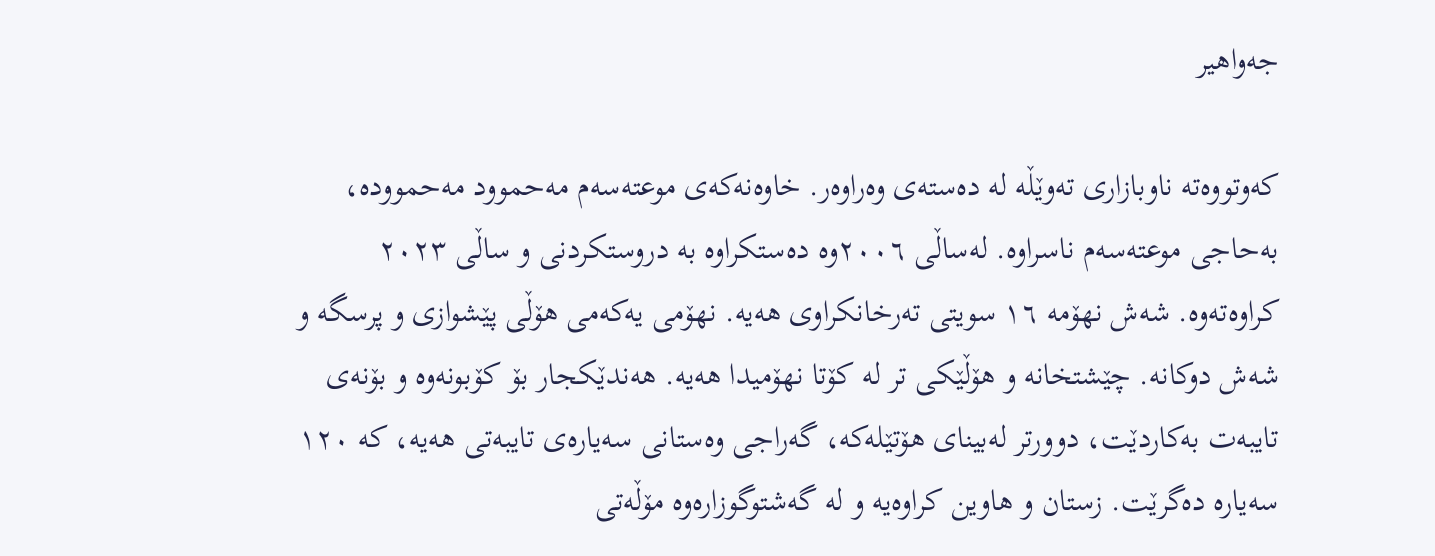جەواهیر

کەوتووەتە ناوبازاری تەوێڵە لە دەستەی وەراوەر. خاوەنەکەی موعتەسەم مەحموود مەحموودە، بەحاجی موعتەسەم ناسراوە. لەساڵی ٢٠٠٦وە دەستکراوە بە دروستکردنی و ساڵی ٢٠٢٣ کراوەتەوە. شەش نهۆمە ١٦ سویتی تەرخانکراوی هەیە. نهۆمی یەکەمی هۆڵی پێشوازی و پرسگە و شەش دوکانە. چێشتخانە و هۆڵێکی تر لە کۆتا نهۆمیدا هەیە. هەندێکجار بۆ کۆبونەوە و بۆنەی تایبەت بەکاردێت، دوورتر لەبینای هۆتێلەکە، گەراجی وەستانی سەیارەی تایبەتی هەیە، کە ١٢٠ سەیارە دەگرێت. زستان و هاوین کراوەیە و لە گەشتوگوزارەوە مۆڵەتی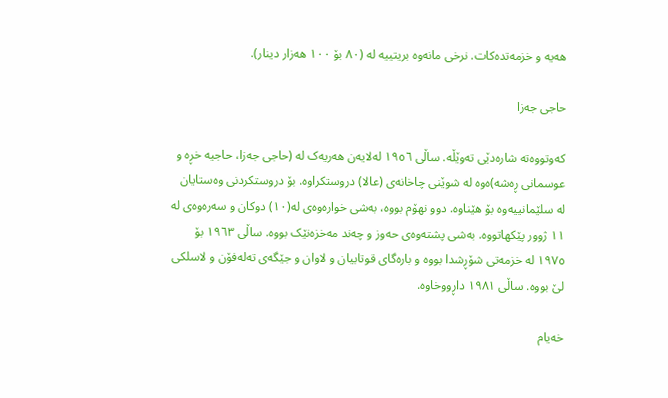هەیە و خزمەتدەکات. نرخی مانەوە بریتییە لە (٨٠ بۆ ١٠٠ هەزار دینار).

حاجی جەزا

کەوتووەتە شارەدێی تەوێڵە. ساڵی ١٩٥٦ لەلایەن هەریەک لە (حاجی جەزا، حاجیە خڕە و عوسمانی ڕەشە)ەوە لە شوێنی چاخانەی (عالا) دروستکراوە. بۆ دروستکردنی وەستایان لە سلێمانییەوە بۆ هێناوە. دوو نهۆم بووە، بەشی خوارەوەی لە(١٠) دوکان و سەرەوەی لە ١١ ژوور پێکهاتووە. بەشی پشتەوەی حەوز و چەند مەخزەنێک بووە. ساڵی ١٩٦٣ بۆ ١٩٧٥ لە خزمەتی شۆڕشدا بووە و بارەگای قوتابیان و لاوان و جێگەی تەلەفۆن و لاسلکی لێ بووە. ساڵی ١٩٨١ داڕووخاوە.

خەیام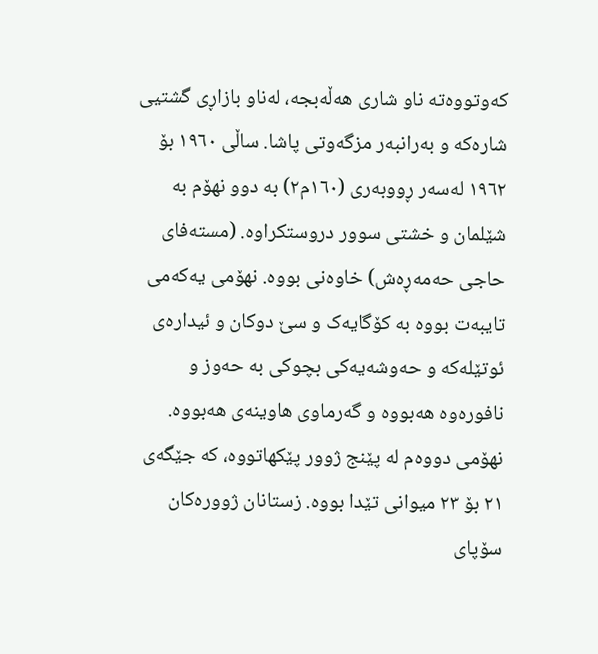کەوتووەتە ناو شاری هەڵەبجە، لەناو بازاڕی گشتیی شارەکە و بەرانبەر مزگەوتی پاشا. ساڵی ١٩٦٠ بۆ ١٩٦٢ لەسەر ڕووبەری (١٦٠م٢) بە دوو نهۆم بە شێلمان و خشتی سوور دروستکراوە. (مستەفای حاجی حەمەڕەش) خاوەنی بووە. نهۆمی یەکەمی تایبەت بووە بە کۆگایەک و سێ دوکان و ئیدارەی ئوتێلەکه و حەوشەیەکی بچوکی بە حەوز و نافورەوە هەبووە و گەرماوی هاوینەی هەبووە. نهۆمی دووەم لە پێنج ژوور پێکهاتووە، کە جێگەی ٢١ بۆ ٢٣ میوانی تێدا بووە. زستانان ژوورەکان سۆپای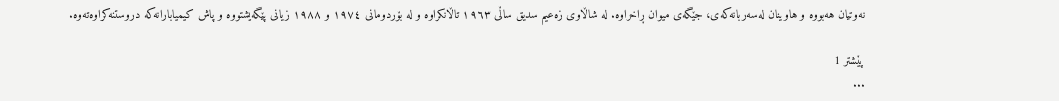نەوتیان هەبووە و هاوینان لەسەربانەکەی، جێگەی میوان ڕاخراوە. لە شاڵاوی زەعیم سدیق ساڵی ١٩٦٣ تاڵانکراوە و لە بۆردومانی ١٩٧٤ و ١٩٨٨ زیانی پێگەیشتووە و پاش کیمیابارانەکە دروستنەکراوەتەوە.

پێشتر 1
...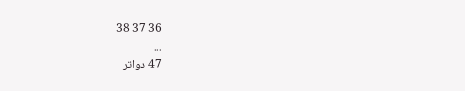36 37 38
...
47 دواتر